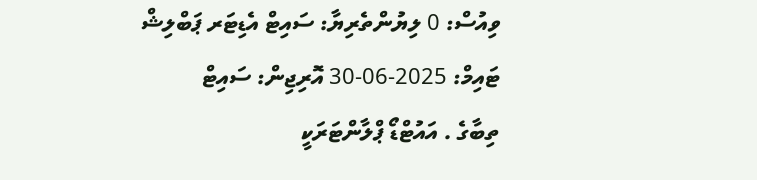ވިއުސް: 0 ލިޔުންތެރިޔާ: ސައިޓް އެޑިޓަރ ޕަބްލިޝް ޓައިމް: 2025-06-30 އޮރިޖިން: ސައިޓް
ތިބާގެ . އައުޓްޑޯ ޕްލާންޓަރަކީ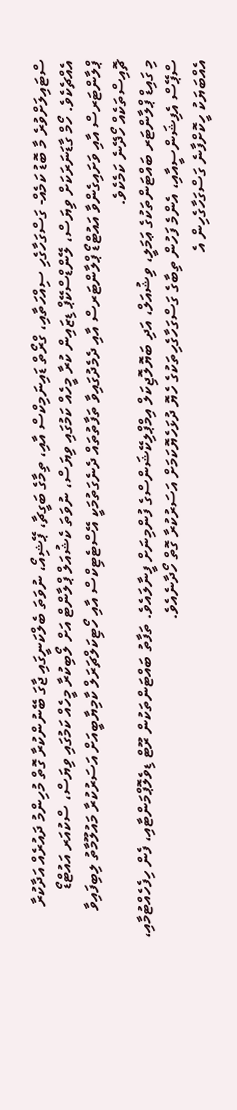ސްޓައިލަށްވުރެ މާ ބޮޑު ކަމެއް- ގަސްގަހާގެހި ސިއްހަތާއި، ގްރޯތް ޑައިނަމިކްސް އާއި، ތިމާގެ ބަގީޗާ، ޕޭޝިއޯ، ނުވަތަ ބެލްކަނީގައި ޖާގަ ބޭނުންކުރާ ގޮތް މުހިންމު ދައުރެއް އަދާކުރާ އެއްޗެކެވެ. ހޯމް ގާޑަނަރަކަށް ވިޔަސް، ލޭންޑްސްކޭޕް ޑިޒައިން ކުރާ މީހެއް ކަމުގައި ވިޔަސް، ނުވަތަ ކެޝުއަލް ޕްލާންޓް އަށް ލޯބިކުރާ މީހެއް ކަމުގައި ވިޔަސް، ސްކުއަރ އައުޓްޑޯ ޕްލާންޓަރސް އާއި ވަށައިގެންވާ އައުޓްޑޯ ޕްލާންޓަރސް އާއި ދެމެދުގައިވާ ތަފާތުތައް ދެނެގަތުމަކީ އޭސްޓެޓިކްސް އާއި ހޯޓިކަލްޗަރަލް ކާމިޔާބީއަށް އަސަރުކުރާ މައުލޫމާތު ލިބިފައިވާ ޗޮއިސްތަކެއް ހޯދޭނެ ކަމެކެވެ.
މި ގައިޑް ޕްލާންޓަރ ބައްޓަންތަކުގެ ޢަމަލީ، ވިޝުއަލް، އަދި ބަޔޮލޮޖިކަލް އިމްޕްލިކޭޝަންސްގެ ފުންމިނަށް ފީނާލައެވެ. ތަފާތު ބައްޓަންތަކުން ރޫޓް ޑިވެލޮޕްމަންޓާއި، ފެން ހިފެހެއްޓުމާއި، ސްޕޭސް އެފިޝަންސީއާއި، އެންމެ ފަހުން ތިބާގެ ގަސްގަހާގެހިތަކުގެ ހެޔޮ ދުޅަހެޔޮކަމަށް އަސަރުކުރާ ގޮތް ހޯދާނެއެވެ.
އެއްބަޔަކު ހީކޮށްފާނެ ގަސްގަހާގެހިން އެ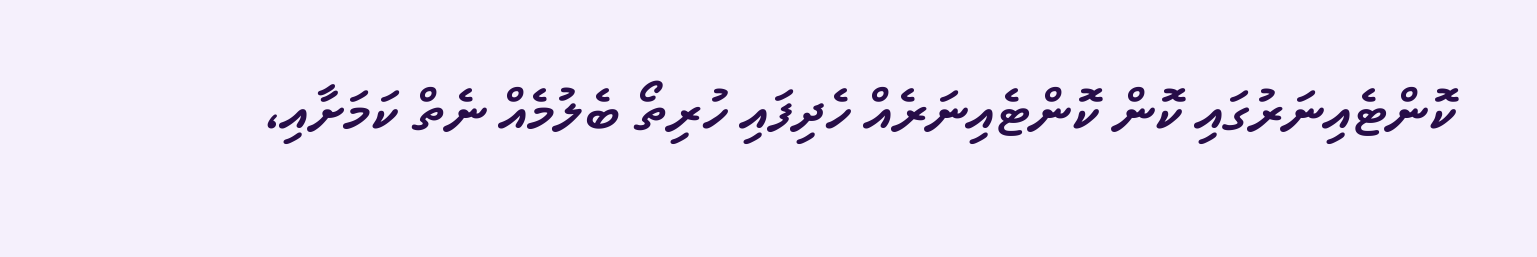ކޮންޓެއިނަރުގައި ކޮން ކޮންޓެއިނަރެއް ހެދިފައި ހުރިތޯ ބެލުމެއް ނެތް ކަމަށާއި،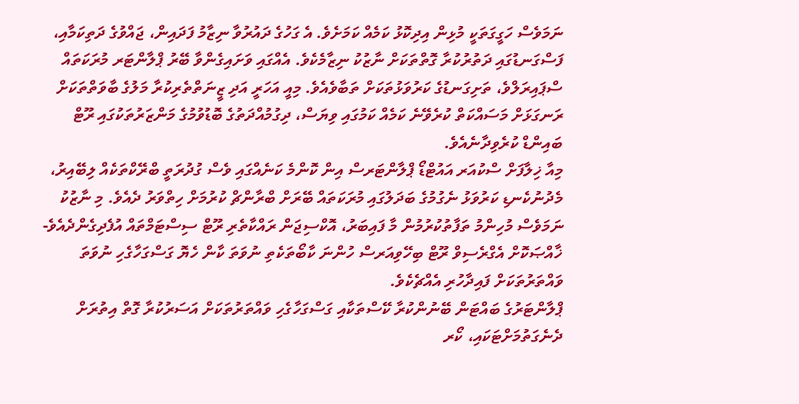ނަމަވެސް ހަގީގަތަކީ މުޅިން އިދިކޮޅު ކަމެއް ކަމަށެވެ. އެ ގަހުގެ ދައުރުވާ ނިޒާމު ފަދައިން، ޖައްވުގެ ދަތިކަމާއި، ފަސްގަނޑުގައި ދަތުރުކުރާ ގޮތްތަކަށް ނާޒުކު ނިޒާމެކެވެ. އެއްގައި ވަށައިގެންވާ ބޭރު ޕްލާންޓަރ މުރަކަތައް ސްޕައިރަލްވެ، ތަށިގަނޑުގެ ކަރުވަޅުތަކަށް ތަބާވެއެވެ. މިއީ އަހަރީ އަދި ޒީނަތްތެރިކުރާ މަލުގެ ބާވަތްތަކަށް ރަނގަޅަށް މަސައްކަތް ކުރެވޭނެ ކަމެއް ކަމުގައި ވިޔަސް، ދިގުމުއްދަތުގެ ބޮޑުވުމުގެ މަންޒަރުތަކުގައި ރޫޓް ބައިންޑް ކުރެވިދާނެއެވެ.
މިއާ ޚިލާފަށް ސްކުއަރ އައުޓްޑޯ ޕްލާންޓަރސް އިން ކޮންމެ ކަނެއްގައި ވެސް ގުދުރަތީ ބްރޭކްތަކެއް ލިބޭއިރު، މެދުނުކެނޑި ކަރުވަޅު ނެގުމުގެ ބަދަލުގައި މުރަކަތައް ބޭރަށް ބްރާންޗް ކުރުމަށް ހިތްވަރު ދެއެވެ. މި ނާޒުކު ނަމަވެސް މުހިންމު ތަފާތުކުރުމުން މާ ފައިބަރު، އޮކްސިޖަން ރައްކާތެރި ރޫޓް ސިސްޓަމްތައް އުފެދިގެންދެއެވެ- ޚާއްޞަކޮށް އެގްރެސިވް ރޫޓް ބިހޭވިއަރސް ހުންނަ ކާބޯތަކެތި ނުވަތަ ކާން ހެޔޮ ގަސްގަހާގެހި ނުވަތަ ވައްތަރުތަކަށް ފައިދާހުރި އެއްޗެކެވެ.
ޕްލާންޓަރުގެ ބައްޓަން ބޭނުންކުރާ ކޭސްތަކާއި ގަސްގަހާގެހި ވައްތަރުތަކަށް އަސަރުކުރާ ގޮތް އިތުރަށް ދެނެގަތުމަށްޓަކައި، ކޯރ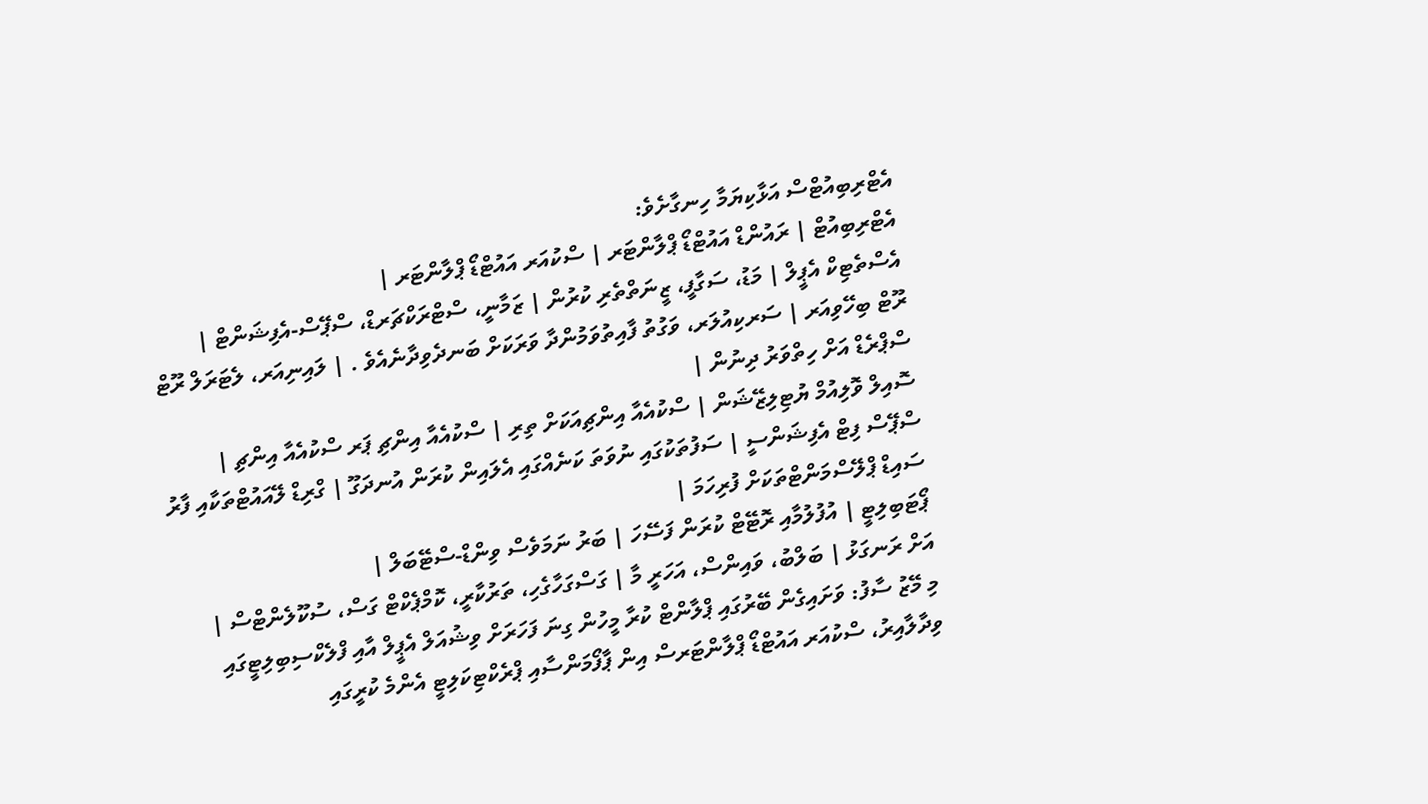އެޓްރިބިއުޓްސް އަޅާކިޔަމާ ހިނގާށެވެ:
އެޓްރިބިއުޓް | ރައުންޑް އައުޓްޑޯ ޕްލާންޓަރ | ސްކުއަރ އައުޓްޑޯ ޕްލާންޓަރ |
އެސްތެޓިކް އެޕީލް | މަޑު، ސަގާފީ، ޒީނަތްތެރި ކުރުން | ޒަމާނީ، ސްޓްރަކްޗަރޑް، ސްޕޭސް-އެފިޝަންޓް |
ރޫޓް ބިހޭވިއަރ | ސަރކިއުލަރ، ވަގުތު ފާއިތުވަމުންދާ ވަރަކަށް ބަނދެވިދާނެއެވެ . | ލައިނިއަރ، ލެޓަރަލް ރޫޓް ސްޕްރެޑް އަށް ހިތްވަރު ދިނުން |
ސޮއިލް ވޮލިއުމް ޔުޓިލިޒޭޝަން | ސްކުއެއާ އިންޗިއަކަށް ތިރި | ސްކުއެއާ އިންޗި ޕަރ ސްކުއެއާ އިންޗި |
ސްޕޭސް ފިޓް އެފިޝަންސީ | ސަފުތަކުގައި ނުވަތަ ކަނެއްގައި އެލައިން ކުރަން އުނދަގޫ | ގްރިޑް ލޭއައުޓްތަކާއި ފާރު ސައިޑް ޕްލޭސްމަންޓްތަކަށް ފުރިހަމަ |
ޕޯޓަބިލިޓީ | އުފުލުމާއި ރޮޓޭޓް ކުރަން ފަސޭހަ | ބަރު ނަމަވެސް ވިންޑް-ސްޓޭބަލް |
އަށް ރަނގަޅު | ބަލްބު، ވައިންސް، އަހަރީ މާ | ގަސްގަހާގެހި، ތަރުކާރީ، ކޮމްޕެކްޓް ގަސް، ސުކޫލެންޓްސް |
މި މޭޒު ސާފު: ވަށައިގެން ބޭރުގައި ޕްލާންޓް ކުރާ މީހުން ގިނަ ފަހަރަށް ވިޝުއަލް އެޕީލް އާއި ފްލެކްސިބިލިޓީގައި ވިދާލާއިރު، ސްކުއަރ އައުޓްޑޯ ޕްލާންޓަރސް އިން ޕާފޯމަންސާއި ޕްރެކްޓިކަލިޓީ އެންމެ ކުރީގައި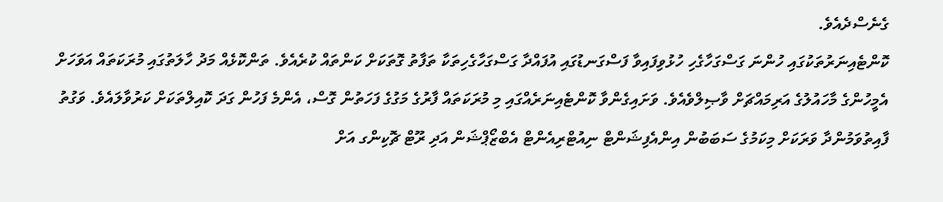ގެނެސްދެއެވެ.
ކޮންޓެއިނަރުތަކުގައި ހުންނަ ގަސްގަހާގެހި ހުޅުވިފައިވާ ފަސްގަނޑުގައި އުފައްދާ ގަސްގަހާގެހިތަކާ ތަފާތު ގޮތަކަށް ކަންތައް ކުރެއެވެ. ތަންކޮޅެއް މަދު ހާލަތުގައި މުރަކަތައް އަވަހަށް އެމީހުންގެ މާހައުލުގެ އަރިމައްޗަށް ވާޞިލްވެއެވެ. ވަށައިގެންވާ ކޮންޓެއިނަރެއްގައި މި މުރަކަތައް ފާރުގެ މަގުގެ ފަހަތުން ގޮސް، އެންމެ ފަހުން ގަދަ ކޮއިލްތަކަށް ކަރުވާލައެވެ. ވަގުތު ފާއިތުވަމުންދާ ވަރަކަށް މިކަމުގެ ސަބަބުން އިންއެފިޝަންޓް ނިއުޓްރިއެންޓް އެބްޒޯޕްޝަން އަދި ރޫޓް ޗޮކިންގ އަށް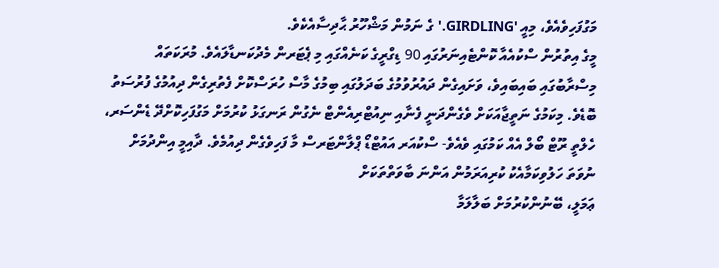މަގުފަހިވެއެވެ، މިއީ 'GIRDLING.' ގެ ނަމުން މަޝްހޫރު ޙާދިސާއެކެވެ.
މީގެ އިތުރުން ސްކުއެއާ ކޮންޓެއިނަރުގައި 90 ޑިގްރީގެ ކަނެއްގައި މި ޕެޓަރން މެދުކަނޑާލައެވެ. މުރަކަތައް މިސްރާބުގައި ބައިބައިވެ، ވަށައިގެން ދައުރުވުމުގެ ބަދަލުގައި ބިމުގެ މާސް ހުރަސްކޮށް ފެތުރިގެން ދިއުމުގެ ފުރުސަތު ބޮޑެވެ. މިކަމުގެ ނަތީޖާއަކަށް ވެގެންދަނީ ފެނާއި ނިއުޓްރިއެންޓް ނެގުން ރަނގަޅު ކުރުމަށް މަގުފަހިކޮށްދޭ ޑެންސަރ، ހެލްތީ ރޫޓް ބޯލް އެއް ކަމުގައި ވެއެވެ- ސްކުއަރ އައުޓްޑޯ ޕްލާންޓަރސް މާ ފަހިވެގެން ދިއުމެވެ. ދާއިމީ އިންދުމަށް ނުވަތަ ހަލުވިކަމާއެކު ކުރިއަރަމުން އަންނަ ބާވަތްތަކަށް
ޢަމަލީ، ބޭނުންކުރުމަށް ބަލާލަމާ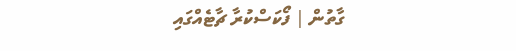ގާތުން | ފޯކަސްކުރާ ޗާޓެއްގައި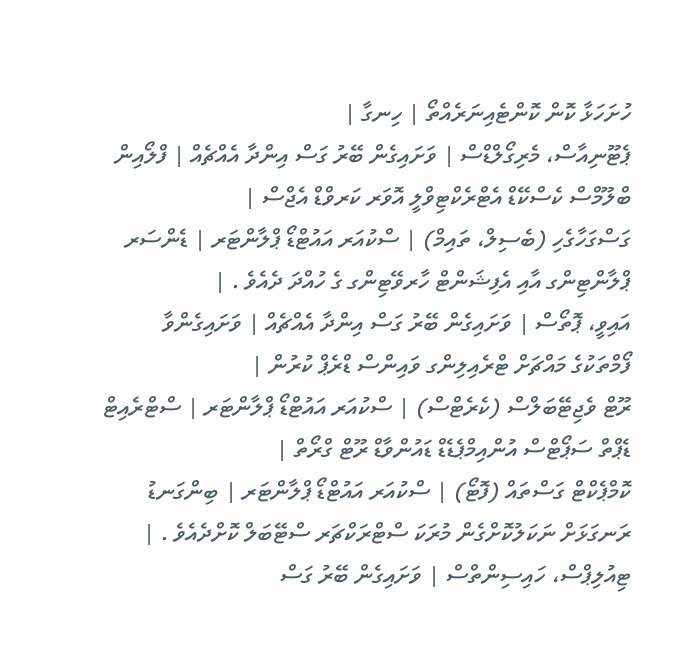ހުށަހަޅާ ކޮން ކޮންޓެއިނަރެއްތޯ | ހިނގާ |
ޕެޓޫނިއާސް، މެރިގޯލްޑްސް | ވަށައިގެން ބޭރު ގަސް އިންދާ އެއްޗެއް | ފްލޯއިން ބްލޫމްސް ކެސްކޭޑް އެޓްރެކްޓިވްލީ އޮވަރ ކަރވްޑް އެޖްސް |
ގަސްގަހާގެހި (ބެސިލް، ތައިމް) | ސްކުއަރ އައުޓްޑޯ ޕްލާންޓަރ | ޑެންސަރ ޕްލާންޓިންގ އާއި އެފިޝަންޓް ހާރވޭޓިންގ ގެ ހުއްދަ ދެއެވެ . |
އައިވީ، ޕޮތޯސް | ވަށައިގެން ބޭރު ގަސް އިންދާ އެއްޗެއް | ވަށައިގެންވާ ފޯމްތަކުގެ މައްޗަށް ޓްރެއިލިންގ ވައިންސް ޑްރެޕް ކުރުން |
ރޫޓް ވެޖިޓޭބަލްސް (ކެރެޓްސް) | ސްކުއަރ އައުޓްޑޯ ޕްލާންޓަރ | ސްޓްރެއިޓް ޑެޕްތް ސަޕޯޓްސް އުންއިމްޕެޑެޑް ޑައުންވާޑް ރޫޓް ގްރޯތް |
ކޮމްޕެކްޓް ގަސްތައް (ފޮޓޯ) | ސްކުއަރ އައުޓްޑޯ ޕްލާންޓަރ | ބިންގަނޑު ރަނގަޅަށް ނަކަލުކޮށްގެން މުރަކަ ސްޓްރަކްޗަރ ސްޓޭބަލް ކޮށްދެއެވެ . |
ޓިއުލިޕްސް، ހައިސިންތްސް | ވަށައިގެން ބޭރު ގަސް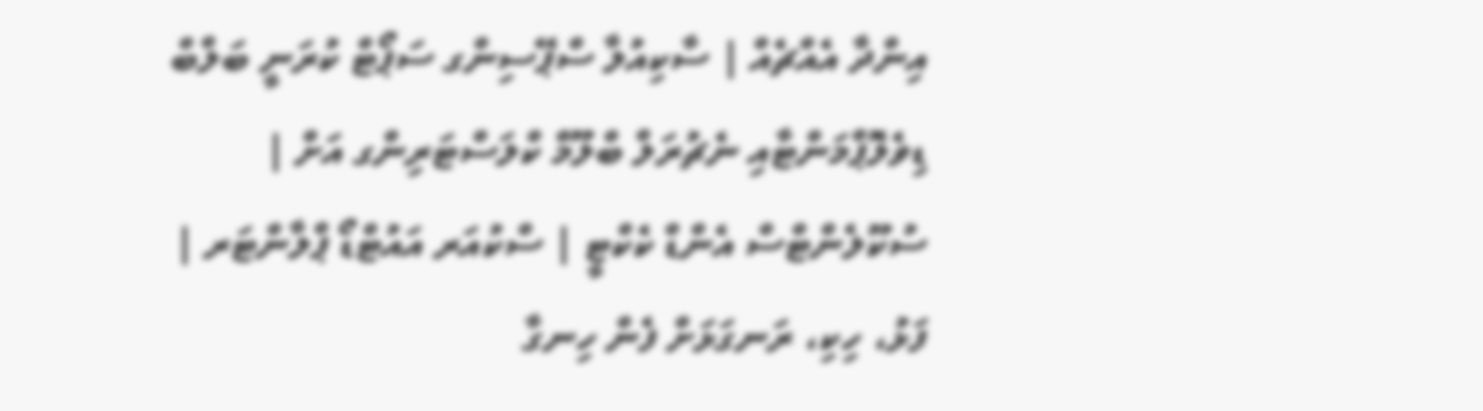އިންދާ އެއްޗެއް | ސާކިއުލާ ސްޕޭސިންގ ސަޕޯޓް ކުރަނީ ބަލްބް ޑިވެލޮޕްމަންޓާއި ނެޗުރަލް ބްލޫމް ކްލަސްޓަރިންގ އަށް |
ސުކޫލެންޓްސް އެންޑް ކެކްޓީ | ސްކުއަރ އައުޓްޑޯ ޕްލާންޓަރ | ފަޅު، ހިކި، ރަނގަޅަށް ފެން ހިނގާ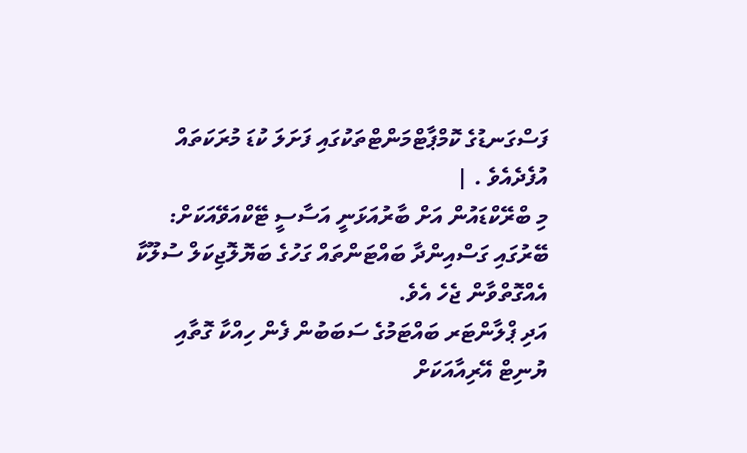ފަސްގަނޑުގެ ކޮމްޕާޓްމަންޓްތަކުގައި ފަށަލަ ކުޑަ މުރަކަތައް އުފެދެއެވެ . |
މި ބްރޭކްޑައުން އަށް ބާރުއަޅަނީ އަސާސީ ޓޭކްއަވޭއަކަށް: ބޭރުގައި ގަސްއިންދާ ބައްޓަންތައް ގަހުގެ ބަޔޮލޮޖިކަލް ސުލޫކާ އެއްގޮތްވާން ޖެހެ އެވެ.
އަދި ޕްލާންޓަރ ބައްޓަމުގެ ސަބަބުން ފެން ހިއްކާ ގޮތާއި ޔުނިޓް އޭރިއާއަކަށް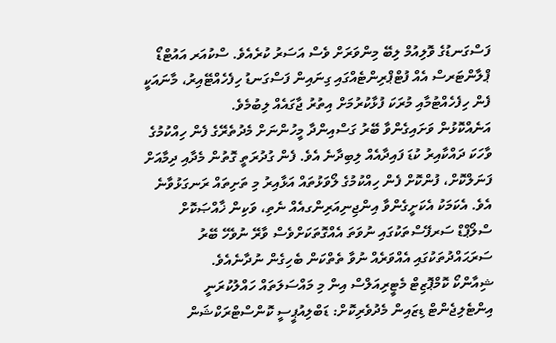ފަސްގަނޑުގެ ވޮލިއުމް ލިބޭ މިންވަރަށް ވެސް އަސަރު ކުރެއެވެ. ސްކުއަރ އައުޓްޑޯ ޕްލާންޓަރސް އެއް ފުޓްޕްރިންޓެއްގައި ގިނައިން ފަސްގަނޑު ހިފެހެއްޓޭއިރު، މާނައަކީ ފެން ހިފެހެއްޓުމާއި މުރަކަ ފުޅާކުރުމަށް އިތުރު ޖާގައެއް ލިބުމެވެ.
އަނެއްކޮޅުން ވަށައިގެންވާ ބޭރު ގަސްއިންދާ މީހުންނަށް މެދުތެރޭގެ ފެން ހިއްކުމުގެ ވާހަކަ ދައްކާއިރު ކުޑަ ފައިދާއެއް ލިބިދާނެ އެވެ. ފެން ގުދުރަތީ ގޮތުން މެދާއި ދިމާއަށް ފަނަލްކޮށް، ފުންކޮށް ފެން ހިއްކުމުގެ ލޯވަޅުތައް އަޅާއިރު މި ތަށިތައް ރަނގަޅުވާނެ އެވެ. އެކަމަކު އެކަށީގެންވާ އިންޖިނިއަރިންގއެއް ނެތި، ވަކިން ޚާއްޞަކޮށް ސްލޯޕްޑް ސަރފޭސްތަކުގައި ނުވަތަ އެއްގޮތަކަށްވެސް ވާރޭ ނުވެހޭ ބޭރު ސަރަޙައްދުތަކުގައި އެއްވަރެއް ނުވާ ތެތްކަން ބެހިގެން ނުދާނެއެވެ.
ޝިއާންކޯ ކޮމްޕޮޒިޓް މެޓީރިއަލްސް އިން މި މައްސަލަތައް ހައްލުކުރަނީ އިންޓެލިޖެންޓް ޑިޒައިން މެދުވެރިކޮށް: ޑަބްލިއުޕީސީ ކޮންސްޓްރަކްޝަން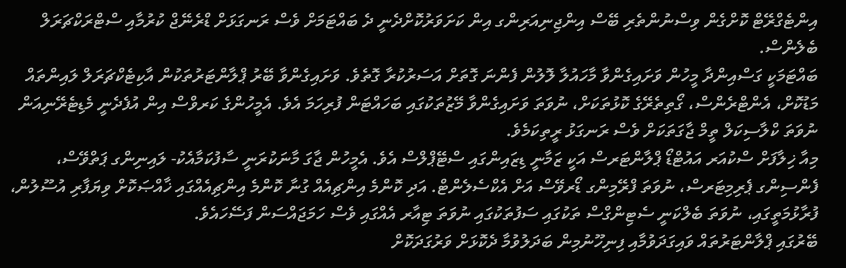އިންޓެގްރޭޓް ކޮށްގެން ވިސްނުންތެރި ބޭސް އިންޖިނިއަރިންގ އިން ކަށަވަރުކޮށްދެނީ ދެ ބައްޓަމަށް ވެސް ރަނގަޅަށް ޑްރެނޭޖް ކުރުމާއި ސްޓްރަކްޗަރަލް ބެލެންސް.
ބައްޓަމަކީ ގަސްއިންދާ މީހުން ވަށައިގެންވާ މާހައުލާ ލޮލުން ފެންނަ ގޮތަށް އަސަރުކުރާ ގޮތެވެ. ވަށައިގެންވާ ބޭރު ޕްލާންޓަރުތަކުން އާކިޓެކްޗަރަލް ލައިންތައް މަޑުކޮށް، އެންޓްރެންސް، ގޯތިތެރޭގެ ކޮޅުތަކަށް، ނުވަތަ ވަށައިގެންވާ މޭޒުތަކުގައި ބަހައްޓަން ފުރިހަމަ އެވެ. އެމީހުންގެ ކަރވްސް އިން އުފެދެނީ މެޑިޓެރޭނިއަން ނުވަތަ ކްލާސިކަލް ތީމް ޖާގަތަކަށް ވެސް ރަނގަޅު ރީތިކަމެވެ.
މިއާ ޚިލާފަށް ސްކުއަރ އައުޓްޑޯ ޕްލާންޓަރސް އަކީ ޒަމާނީ ޑިޒައިންގައި ސްޓޭޕްލްސް އެވެ. އެމީހުން ޖާގަ މާނަކުރަނީ ސާފުކަމާއެކު- ލައިނިންގ ޕަތްވޭސް، ފެންސިންގ ޕެރިމިޓަރސް، ނުވަތަ ފްރޭމިންގ ޑޯރވޭސް އަށް އެކްސެލެންޓް. އަދި ކޮންމެ އިންޗިއެއް ގުނާ ކޮންމެ އިންޗިއެއްގައި ޚާއްޞަކޮށް ވިޔަފާރި އުސޫލުން، ފުރާޅުމަތީގައި، ނުވަތަ ބެލްކަނީ ސެޓިންގްސް ތަކުގައި ސަފުތަކުގައި ނުވަތަ ޓިއާރ އެއްގައި ވެސް ހަމަޖައްސަން ފަސޭހައެވެ.
ބޭރުގައި ޕްލާންޓަރުތައް ވައިގަދަވުމާއި ފިނިހޫނުމިން ބަދަލުވުމާ ދެކޮޅަށް ވަރުގަދަކޮށް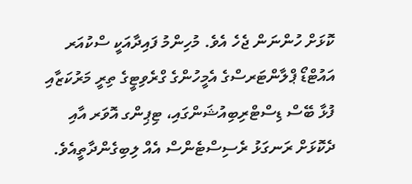ކޮޅަށް ހުންނަން ޖެހެ އެވެ. މުހިންމު ފައިދާއަކީ ސްކުއަރ އައުޓްޑޯ ޕްލާންޓަރސްގެ އެމީހުންގެ ގްރެވިޓީގެ ތިރީ މަރުކަޒާއި ފުޅާ ބޭސް ޑިސްޓްރިބިއުޝަންގައި، ޓިޕިންގ އޮވަރ އާއި ދެކޮޅަށް ރަނގަޅު ރެސިސްޓެންސް އެއް ލިބިގެންދާތީއެވެ.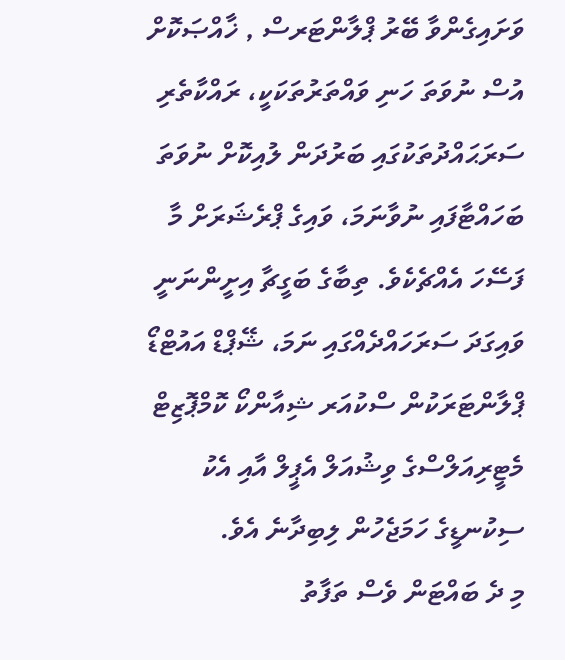ވަށައިގެންވާ ބޭރު ޕްލާންޓަރސް , ޚާއްޞަކޮށް އުސް ނުވަތަ ހަނި ވައްތަރުތަކަކީ، ރައްކާތެރި ސަރަޙައްދުތަކުގައި ބަރުދަން ލުއިކޮށް ނުވަތަ ބަހައްޓާފައި ނުވާނަމަ، ވައިގެ ޕްރެޝަރަށް މާ ފަސޭހަ އެއްޗެކެވެ. ތިބާގެ ބަގީޗާ އިށީންނަނީ ވައިގަދަ ސަރަހައްދެއްގައި ނަމަ، ޝޭޕްޑް އައުޓްޑޯ ޕްލާންޓަރަކުން ސްކުއަރ ޝިއާންކޯ ކޮމްޕޮޒިޓް މެޓީރިއަލްސްގެ ވިޝުއަލް އެޕީލް އާއި އެކު ސިކުނޑީގެ ހަމަޖެހުން ލިބިދާނެ އެވެ.
މި ދެ ބައްޓަން ވެސް ތަފާތު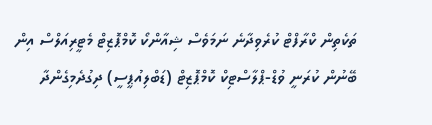ތަކެތިން ކްރާފްޓް ކުރެވިދާނެ ނަމަވެސް ޝިއާންކޯ ކޮމްޕޮޒިޓް މެޓީރިއަލްސް އިން ބޭނުން ކުރަނީ ވުޑް-ޕްލާސްޓިކް ކޮމްޕޮޒިޓް (ޑަބްލިއުޕީސީ) ދިގުދެމިގެންދާ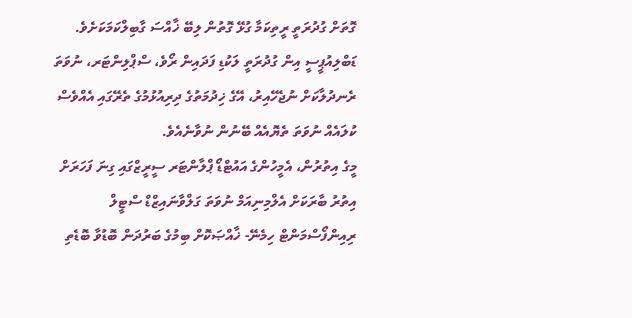ގޮތަށް ގުދުރަތީ ރީތިކަމާ ގުޅޭ ގޮތުން ލިބޭ ޚާއްސަ ގާބިލްކަމަކަށެވެ. ޑަބްލިއުޕީސީ އިން ގުދުރަތީ ލަކުޑި ފަދައިން ރޯވެ، ސްޕްލިންޓަރ، ނުވަތަ ރެނދުލާކަށް ނުޖެހޭއިރު، އޭގެ ޚިދުމަތުގެ ދިރިއުޅުމުގެ ތެރޭގައި އެއްވެސް ކުލައެއް ނުވަތަ ތެޔޮއެއް ބޭނުން ނުވާނެއެވެ.
މީގެ އިތުރުން، އެމީހުންގެ އައުޓްޑޯ ޕްލާންޓަރ ސީރީޒްގައި ގިނަ ފަހަރަށް އިތުރު ބާރަކަށް އެލްމިނިއަމް ނުވަތަ ގަލްވާނައިޒްޑް ސްޓީލް ރިއިންފޯސްމަންޓް ހިމެނޭ- ޚާއްޞަކޮށް ބިމުގެ ބަރުދަން ބޮޑުވާ ބޮޑެތި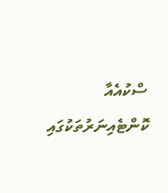ސްކުއެއާ ކޮންޓެއިނަރުތަކުގައި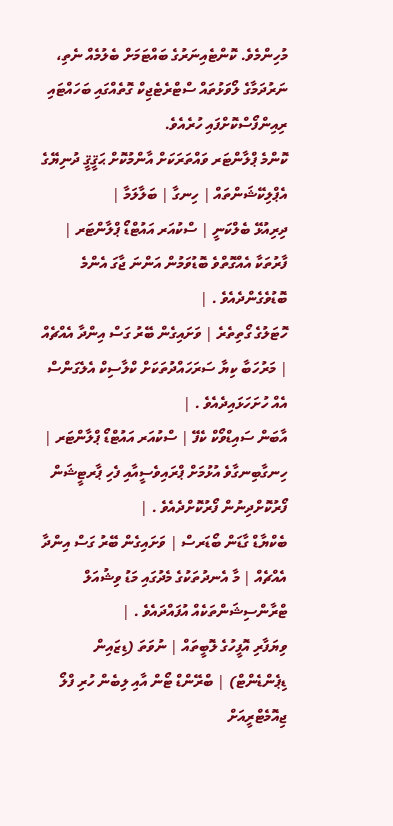މުހިންމެވެ. ކޮންޓެއިނަރުގެ ބައްޓަމަށް ބެލުމެއް ނެތި، ނަރުދަމާގެ ލޯވަޅުތައް ސްޓްރެޓެޖިކް ގޮތެއްގައި ބަހައްޓައި ރިއިންފޯސްކޮށްފައި ހުރެއެވެ.
ކޮންމެ ޕްލާންޓަރ ވައްތަރަކަށް އާންމުކޮށް ޙަޤީޤީ ދުނިޔޭގެ
އެޕްލިކޭޝަންތައް | ހިނގާ | ބަލާލަމާ |
ދިރިއުޅޭ ބެލްކަނީ | ސްކުއަރ އައުޓްޑޯ ޕްލާންޓަރ | ފާރުތަކާ އެއްގޮތްވެ ބޮޑުވަމުން އަންނަ ޖާގަ އެންމެ ބޮޑުވެގެންދެއެވެ . |
ހޮޓަލުގެ ގޯތިތެރެ | ވަށައިގެން ބޭރު ގަސް އިންދާ އެއްޗެއް | މަރުހަބާ ކިޔާ ސަރަހައްދުތަކަށް ކްލާސިކް އެލެގަންސް އެއް ހުށަހަޅައިދެއެވެ . |
އާބަން ސައިޑްވޯކް ކެފޭ | ސްކުއަރ އައުޓްޑޯ ޕްލާންޓަރ | ހިނގާބިނގާވެ އުޅުމަށް ޕްރައިވެސީއާއި ފެހި ޕާރޓީޝަން ފޯރުކޮށްދިނުން ފޯރުކޮށްދެއެވެ . |
ބެކްޔާޑް ގާޑަން ބޯޑަރސް | ވަށައިގެން ބޭރު ގަސް އިންދާ އެއްޗެއް | މާ އެނދުތަކުގެ މެދުގައި މަޑު ވިޝުއަލް ޓްރާންސިޝަންތަކެއް އުފައްދައެވެ . |
ވިޔަފާރި އޮފީހުގެ ލޮބީތައް | ނުވަތަ (ޑިޒައިން ޑިޕެންޑެންޓް) | ބްރޭންޑް ޓޯން އާއި ލިބެން ހުރި ފްލޯ ޖިއޮމެޓްރީއަށް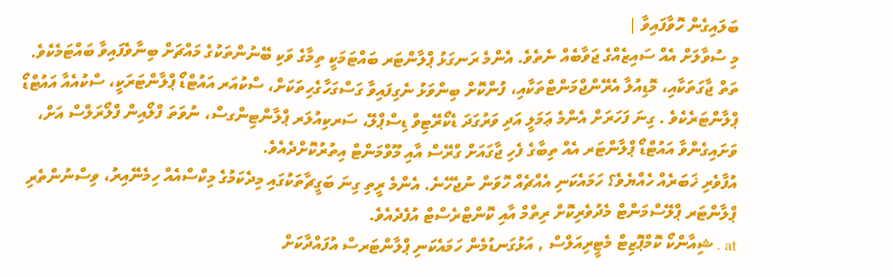ބަލައިގެން ހޮވާފައިވާ |
މި ސުވާލަށް އެއް ސައިޒެއްގެ ޖަވާބެއް ނެތެވެ. އެންމެ ރަނގަޅު ޕްލާންޓަރ ބައްޓަމަކީ ތިމާގެ ވަކި ބޭނުންތަކުގެ މައްޗަށް ބިނާވެފައިވާ ބައްޓަމެކެވެ. ތަތް ޖާގަތަކާއި، މޮޑިއުލާ އެރޭންޖްމަންޓްތަކާއި، ފުންކޮށް ބިންވަޅު ނެގިފައިވާ ގަސްގަހާގެހިތަކަށް، ސްކުއަރ އައުޓްޑޯ ޕްލާންޓަރަކީ، ސްކުއެއާ އައުޓްޑޯ ޕްލާންޓަރެކެވެ . ގިނަ ފަހަރަށް އެންމެ ޢަމަލީ އަދި ވަރުގަދަ ޑެކޯރޭޓިވް ޑިސްޕްލޭ، ސަރކިއުލަރ ޕްލާންޓިންގސް، ނުވަތަ ފްލޯއިން ފްލޯރަލްސް އަށް، ވަށައިގެންވާ އައުޓްޑޯ ޕްލާންޓަރ އެއް ތިބާގެ ފެހި ޖާގައަށް ގްރޭސް އާއި މޫވްމަންޓް އިތުރުކޮށްދެއެވެ.
އުފާވެރި ޚަބަރެއް ހެއްޔެވެ؟ ހަމައެކަނި އެއްޗެއް ހޮވަން ނުޖެހޭނެ. އެންމެ ރީތި ގިނަ ބަގީޗާތަކުގައި މިދެކަމުގެ މިކްސްއެއް ހިމެނޭއިރު، ވިސްނުންތެރި ޕްލާންޓަރ ޕްލޭސްމަންޓް މެދުވެރިކޮށް ރިތްމް އާއި ކޮންޓްރެސްޓް އުފެދެއެވެ.
at . ޝިއާންކޯ ކޮމްޕޮޒިޓް މެޓީރިއަލްސް , އަޅުގަނޑުމެން ހަމައެކަނި ޕްލާންޓަރސް އުފައްދާކަށް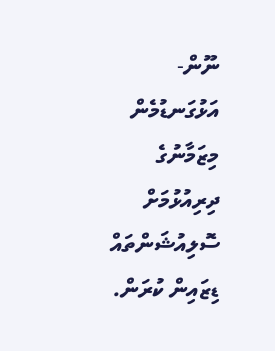ނޫން- އަޅުގަނޑުމެން މިޒަމާނުގެ ދިރިއުޅުމަށް ސޮލިއުޝަންތައް ޑިޒައިން ކުރަން.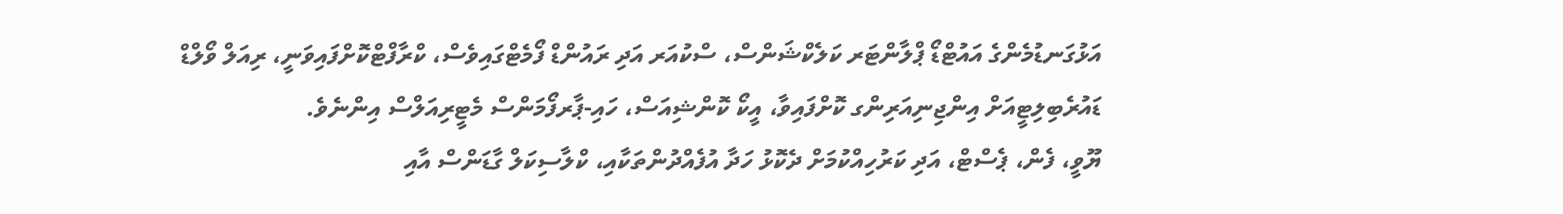އަޅުގަނޑުމެންގެ އައުޓްޑޯ ޕްލާންޓަރ ކަލެކްޝަންސް، ސްކުއަރ އަދި ރައުންޑް ފޯމެޓްގައިވެސް، ކްރާފްޓްކޮށްފައިވަނީ، ރިއަލް ވޯލްޑް ޑައުރެބިލިޓީއަށް އިންޖިނިއަރިންގ ކޮށްފައިވާ، އީކޯ ކޮންޝިއަސް، ހައި-ޕާރފޯމަންސް މެޓީރިއަލްސް އިންނެވެ.
ޔޫވީ، ފެން، ޕެސްޓް، އަދި ކަރުހިއްކުމަށް ދެކޮޅު ހަދާ އުފެއްދުންތަކާއި، ކްލާސިކަލް ގާޑަންސް އާއި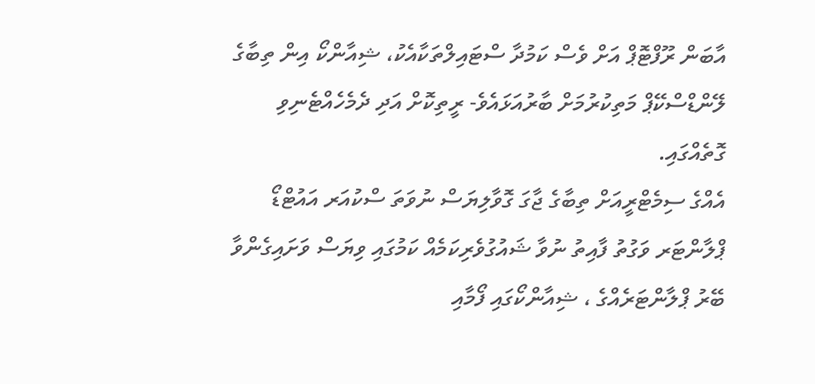އާބަން ރޫފްޓޮޕް އަށް ވެސް ކަމުދާ ސްޓައިލްތަކާއެކު، ޝިއާންކޯ އިން ތިބާގެ ލޭންޑްސްކޭޕް މަތިކުރުމަށް ބާރުއަޅައެވެ- ރީތިކޮށް އަދި ދެމެހެއްޓެނިވި ގޮތެއްގައި.
އެއްގެ ސިމެޓްރީއަށް ތިބާގެ ޖާގަ ގޮވާލިޔަސް ނުވަތަ ސްކުއަރ އައުޓްޑޯ ޕްލާންޓަރ ވަގުތު ފާއިތު ނުވާ ޝައުގުވެރިކަމެއް ކަމުގައި ވިޔަސް ވަށައިގެންވާ ބޭރު ޕްލާންޓަރެއްގެ ، ޝިއާންކޯގައި ފޯމާއި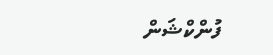ފުންކްޝަން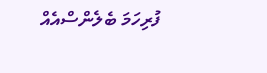ފުރިހަމަ ބެލެންސްއެއް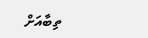ތިބާއަށް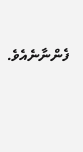ފެންނާނެއެވެ.